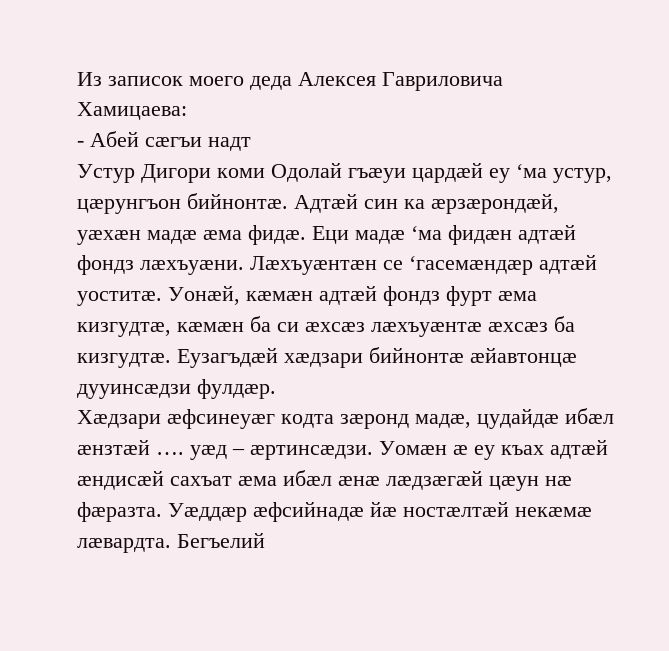Из записок моего деда Алексея Гавриловича Хамицаева:
- Абей сӕгъи надт
Устур Дигори коми Одолай гъӕуи цардӕй еу ‘ма устур, цӕрунгъон бийнонтӕ. Адтӕй син ка ӕрзӕрондӕй, уӕхӕн мадӕ ӕма фидӕ. Еци мадӕ ‘ма фидӕн адтӕй фондз лӕхъуӕни. Лӕхъуӕнтӕн се ‘гасемӕндӕр адтӕй уоститӕ. Уонӕй, кӕмӕн адтӕй фондз фурт ӕма кизгудтӕ, кӕмӕн ба си ӕхсӕз лӕхъуӕнтӕ ӕхсӕз ба кизгудтӕ. Еузагъдӕй хӕдзари бийнонтӕ ӕйавтонцӕ дууинсӕдзи фулдӕр.
Хӕдзари ӕфсинеуӕг кодта зӕронд мадӕ, цудайдӕ ибӕл ӕнзтӕй …. уӕд – ӕртинсӕдзи. Уомӕн ӕ еу къах адтӕй ӕндисӕй сахъат ӕма ибӕл ӕнӕ лӕдзӕгӕй цӕун нӕ фӕразта. Уӕддӕр ӕфсийнадӕ йӕ ностӕлтӕй некӕмӕ лӕвардта. Бегъелий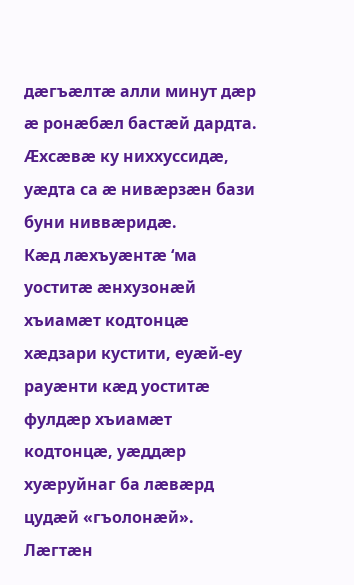дӕгъӕлтӕ алли минут дӕр ӕ ронӕбӕл бастӕй дардта. Ӕхсӕвӕ ку ниххуссидӕ, уӕдта са ӕ нивӕрзӕн бази буни ниввӕридӕ.
Кӕд лӕхъуӕнтӕ ‘ма уоститӕ ӕнхузонӕй хъиамӕт кодтонцӕ хӕдзари кустити, еуӕй-еу рауӕнти кӕд уоститӕ фулдӕр хъиамӕт кодтонцӕ, уӕддӕр хуӕруйнаг ба лӕвӕрд цудӕй «гъолонӕй». Лӕгтӕн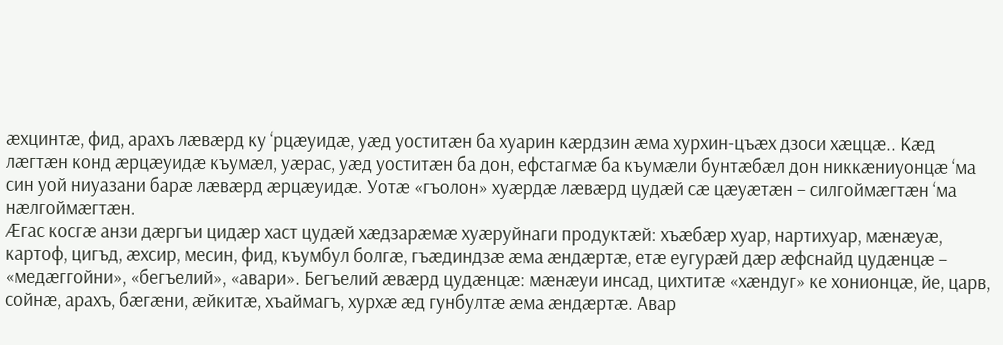ӕхцинтӕ, фид, арахъ лӕвӕрд ку ‘рцӕуидӕ, уӕд уоститӕн ба хуарин кӕрдзин ӕма хурхин-цъӕх дзоси хӕццӕ.. Кӕд лӕгтӕн конд ӕрцӕуидӕ къумӕл, уӕрас, уӕд уоститӕн ба дон, ефстагмӕ ба къумӕли бунтӕбӕл дон никкӕниуонцӕ ‘ма син уой ниуазани барӕ лӕвӕрд ӕрцӕуидӕ. Уотӕ «гъолон» хуӕрдӕ лӕвӕрд цудӕй сӕ цӕуӕтӕн – силгоймӕгтӕн ‘ма нӕлгоймӕгтӕн.
Ӕгас косгӕ анзи дӕргъи цидӕр хаст цудӕй хӕдзарӕмӕ хуӕруйнаги продуктӕй: хъӕбӕр хуар, нартихуар, мӕнӕуӕ, картоф, цигъд, ӕхсир, месин, фид, къумбул болгӕ, гъӕдиндзӕ ӕма ӕндӕртӕ, етӕ еугурӕй дӕр ӕфснайд цудӕнцӕ – «медӕггойни», «бегъелий», «авари». Бегъелий ӕвӕрд цудӕнцӕ: мӕнӕуи инсад, цихтитӕ «хӕндуг» ке хонионцӕ, йе, царв, сойнӕ, арахъ, бӕгӕни, ӕйкитӕ, хъаймагъ, хурхӕ ӕд гунбултӕ ӕма ӕндӕртӕ. Авар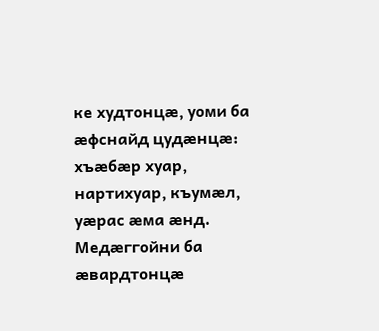ке худтонцӕ, уоми ба ӕфснайд цудӕнцӕ: хъӕбӕр хуар, нартихуар, къумӕл, уӕрас ӕма ӕнд. Медӕггойни ба ӕвардтонцӕ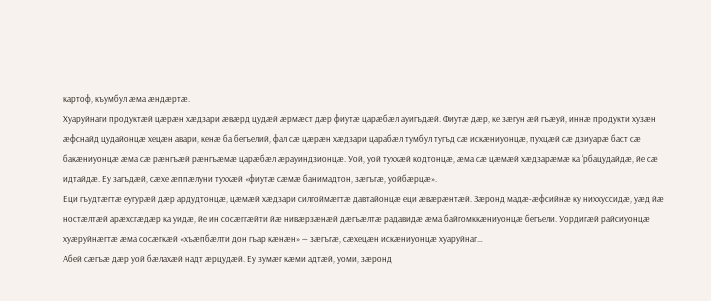картоф, къумбул ӕма ӕндӕртӕ.
Хуаруйнаги продуктӕй цӕрӕн хӕдзари ӕвӕрд цудӕй ӕрмӕст дӕр фиутӕ царӕбӕл ауигъдӕй. Фиутӕ дӕр, ке зӕгун ӕй гъӕуй, иннӕ продукти хузӕн ӕфснайд цудайонцӕ хецӕн авари, кенӕ ба бегъелий, фал сӕ цӕрӕн хӕдзари царабӕл тумбул тугъд сӕ искӕниуонцӕ, пухцӕй сӕ дзиуарӕ баст сӕ бакӕниуонцӕ ӕма сӕ рӕнгъӕй рӕнгъӕмӕ царӕбӕл ӕрауиндзионцӕ. Уой, уой туххӕй кодтонцӕ, ӕма сӕ цӕмӕй хӕдзарӕмӕ ка ‘рбацудайдӕ, йе сӕ идтайдӕ. Еу загъдӕй, сӕхе ӕппӕлуни туххӕй «фиутӕ сӕмӕ банимадтон, зӕгъгӕ, уойбӕрцӕ».
Еци гъудтӕгтӕ еугурӕй дӕр ардудтонцӕ, цӕмӕй хӕдзари силгоймӕгтӕ давтайонцӕ еци ӕвӕрӕнтӕй. Зӕронд мадӕ-ӕфсийнӕ ку ниххуссидӕ, уӕд йӕ ностӕлтӕй арӕхсгӕдӕр ка уидӕ, йе ин сосӕггӕйти йӕ нивӕрзӕнӕй дӕгъӕлтӕ радавидӕ ӕма байгомккӕниуонцӕ бегъели. Уордигӕй райсиуонцӕ хуӕруйнӕгтӕ ӕма сосӕгкӕй «хъӕпбӕлти дон гъар кӕнӕн» — зӕгъгӕ, сӕхецӕн искӕниуонцӕ хуаруйнаг…
Абей сӕгъӕ дӕр уой бӕлахӕй надт ӕрцудӕй. Еу зумӕг кӕми адтӕй, уоми, зӕронд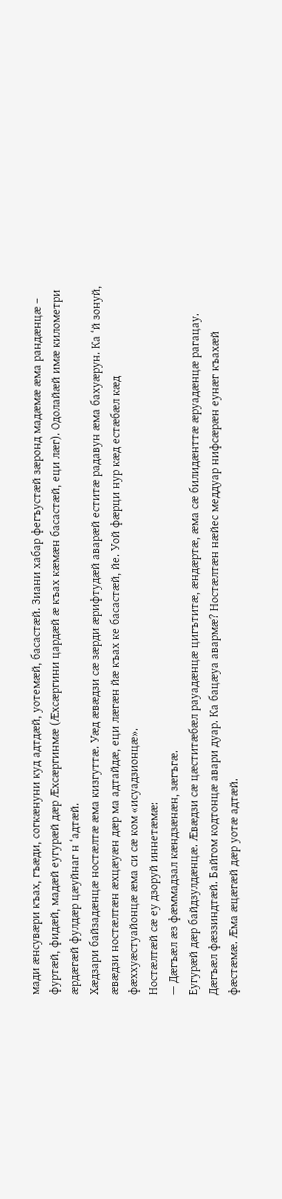мади ӕнсувӕри къах, гъӕди, согкӕнуни куд адтдӕй, уотемӕй, басастӕй. Зиани хабар фегъустӕй зӕронд мадӕмӕ ӕма рандӕнцӕ – фуртӕй, фидӕй, мадӕй еугурӕй дӕр Ӕхсӕргинмӕ (Ӕхсӕргини цардӕй ӕ къах кӕмӕн басастӕй, еци лӕг). Одолайӕй имӕ километри ӕрдӕгӕй фулдӕр цӕуйнаг н ‘адтӕй.
Хӕдзари байзадӕнцӕ ностӕлтӕ ӕма кизгуттӕ. Уӕд ӕвӕдзи сӕ зӕрди ӕрифтудӕй аварӕй еститӕ радавун ӕма бахуӕрун. Ка ‘й зонуй, ӕвӕдзи ностӕлтӕн ӕхцӕуӕн дӕр ма адтайдӕ, еци лӕгӕн йӕ къах ке басастӕй, йе. Уой фӕрци нур кӕд естӕбӕл кӕд фӕххуӕстуайонцӕ ӕма си сӕ ком «исуадзионцӕ».
Ностӕлтӕй сӕ еу дзоруй иннетӕмӕ:
— Дӕгъӕл ӕз фӕммадзал кӕндзӕнӕн, зӕгъгӕ.
Еугурӕй дӕр байдзулдӕнцӕ. Ӕвӕдзи сӕ цӕститӕбӕл рауадӕнцӕ цигътитӕ, ӕндӕртӕ, ӕма сӕ билидӕнттӕ ӕруадӕнцӕ рагацау.
Дӕгъӕл фӕззиндтӕй. Байгом кодтонцӕ авари дуар. Ка бацӕуа авармӕ? Ностӕлтӕн нӕйес меддуар нифсӕрӕн еунӕг къахӕй фӕстӕмӕ. Ӕма ӕцӕгӕй дӕр уотӕ адтӕй.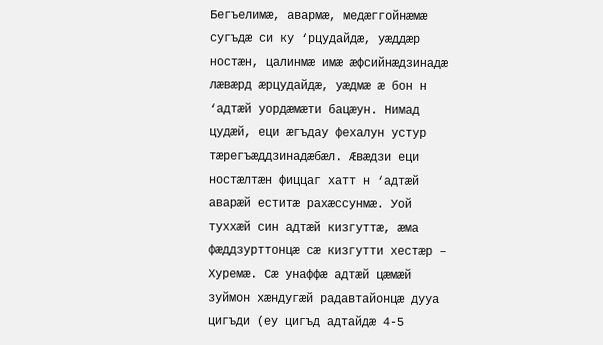Бегъелимӕ, авармӕ, медӕггойнӕмӕ сугъдӕ си ку ‘рцудайдӕ, уӕддӕр ностӕн, цалинмӕ имӕ ӕфсийнӕдзинадӕ лӕвӕрд ӕрцудайдӕ, уӕдмӕ ӕ бон н ‘адтӕй уордӕмӕти бацӕун. Нимад цудӕй, еци ӕгъдау фехалун устур тӕрегъӕддзинадӕбӕл. Ӕвӕдзи еци ностӕлтӕн фиццаг хатт н ‘адтӕй аварӕй еститӕ рахӕссунмӕ. Уой туххӕй син адтӕй кизгуттӕ, ӕма фӕддзурттонцӕ сӕ кизгутти хестӕр – Хуремӕ. Сӕ унаффӕ адтӕй цӕмӕй зуймон хӕндугӕй радавтайонцӕ дууа цигъди (еу цигъд адтайдӕ 4-5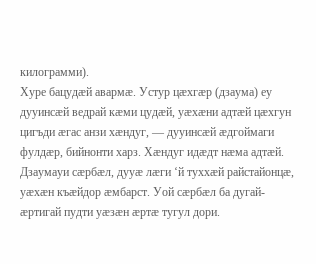килограмми).
Хуре бацудӕй авармӕ. Устур цӕхгӕр (дзаума) еу дууинсӕй ведрай кӕми цудӕй, уӕхӕни адтӕй цӕхгун цигъди ӕгас анзи хӕндуг, — дууинсӕй ӕдгоймаги фулдӕр, бийнонти харз. Хӕндуг идӕдт нӕма адтӕй. Дзаумауи сӕрбӕл, дууӕ лӕги ‘й туххӕй райстайонцӕ, уӕхӕн къӕйдор ӕмбарст. Уой сӕрбӕл ба дугай-ӕртигай пудти уӕзӕн ӕртӕ тугул дори.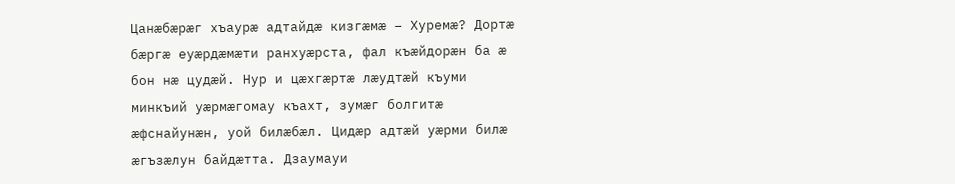Цанӕбӕрӕг хъаурӕ адтайдӕ кизгӕмӕ – Хуремӕ? Дортӕ бӕргӕ еуӕрдӕмӕти ранхуӕрста, фал къӕйдорӕн ба ӕ бон нӕ цудӕй. Нур и цӕхгӕртӕ лӕудтӕй къуми минкъий уӕрмӕгомау къахт, зумӕг болгитӕ ӕфснайунӕн, уой билӕбӕл. Цидӕр адтӕй уӕрми билӕ ӕгъзӕлун байдӕтта. Дзаумауи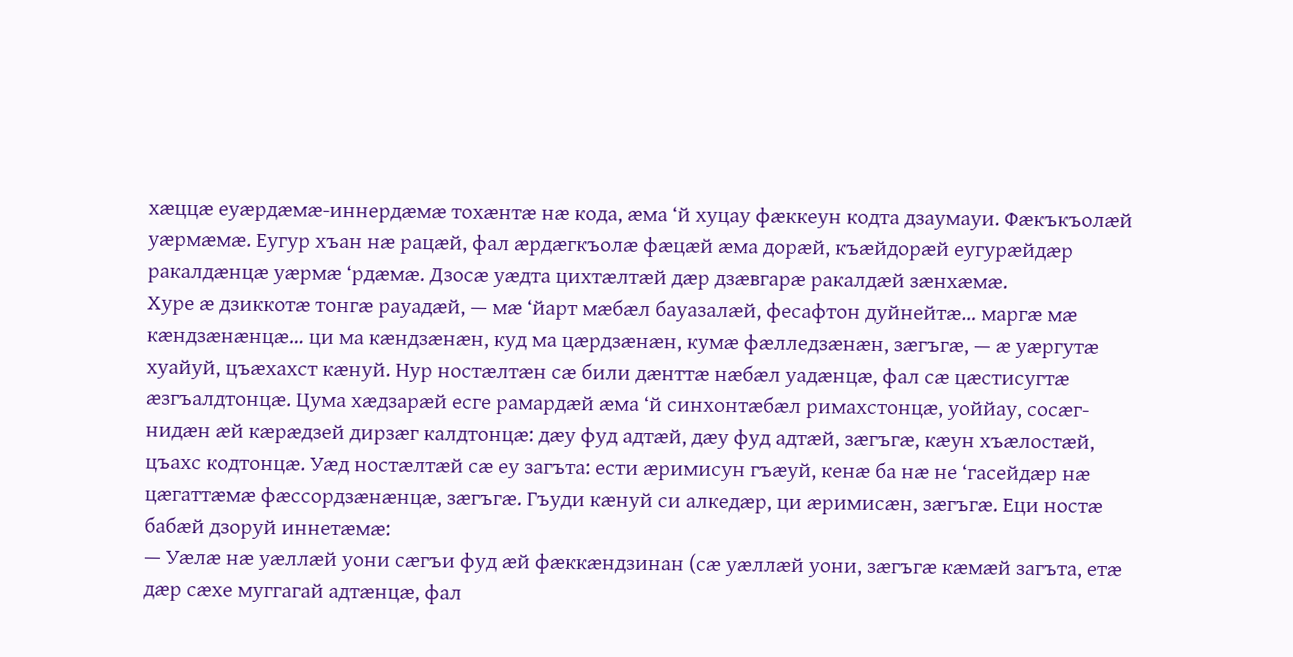хӕццӕ еуӕрдӕмӕ-иннердӕмӕ тохӕнтӕ нӕ кода, ӕма ‘й хуцау фӕккеун кодта дзаумауи. Фӕкъкъолӕй уӕрмӕмӕ. Еугур хъан нӕ рацӕй, фал ӕрдӕгкъолӕ фӕцӕй ӕма дорӕй, къӕйдорӕй еугурӕйдӕр ракалдӕнцӕ уӕрмӕ ‘рдӕмӕ. Дзосӕ уӕдта цихтӕлтӕй дӕр дзӕвгарӕ ракалдӕй зӕнхӕмӕ.
Хуре ӕ дзиккотӕ тонгӕ рауадӕй, — мӕ ‘йарт мӕбӕл бауазалӕй, фесафтон дуйнейтӕ… маргӕ мӕ кӕндзӕнӕнцӕ… ци ма кӕндзӕнӕн, куд ма цӕрдзӕнӕн, кумӕ фӕлледзӕнӕн, зӕгъгӕ, — ӕ уӕргутӕ хуайуй, цъӕхахст кӕнуй. Нур ностӕлтӕн сӕ били дӕнттӕ нӕбӕл уадӕнцӕ, фал сӕ цӕстисугтӕ ӕзгъалдтонцӕ. Цума хӕдзарӕй есге рамардӕй ӕма ‘й синхонтӕбӕл римахстонцӕ, уоййау, сосӕг-нидӕн ӕй кӕрӕдзей дирзӕг калдтонцӕ: дӕу фуд адтӕй, дӕу фуд адтӕй, зӕгъгӕ, кӕун хъӕлостӕй, цъахс кодтонцӕ. Уӕд ностӕлтӕй сӕ еу загъта: ести ӕримисун гъӕуй, кенӕ ба нӕ не ‘гасейдӕр нӕ цӕгаттӕмӕ фӕссордзӕнӕнцӕ, зӕгъгӕ. Гъуди кӕнуй си алкедӕр, ци ӕримисӕн, зӕгъгӕ. Еци ностӕ бабӕй дзоруй иннетӕмӕ:
— Уӕлӕ нӕ уӕллӕй уони сӕгъи фуд ӕй фӕккӕндзинан (сӕ уӕллӕй уони, зӕгъгӕ кӕмӕй загъта, етӕ дӕр сӕхе муггагай адтӕнцӕ, фал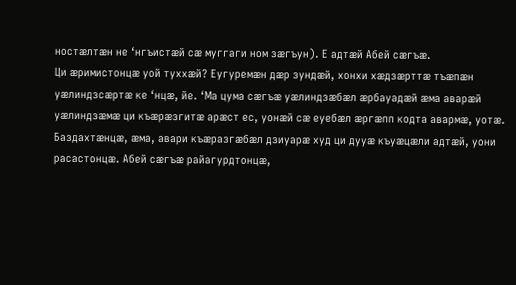ностӕлтӕн не ‘нгъистӕй сӕ муггаги ном зӕгъун). Е адтӕй Абей сӕгъӕ.
Ци ӕримистонцӕ уой туххӕй? Еугуремӕн дӕр зундӕй, хонхи хӕдзӕрттӕ тъӕпӕн уӕлиндзсӕртӕ ке ‘нцӕ, йе. ‘Ма цума сӕгъӕ уӕлиндзӕбӕл ӕрбауадӕй ӕма аварӕй уӕлиндзӕмӕ ци къӕрӕзгитӕ арӕст ес, уонӕй сӕ еуебӕл ӕргӕпп кодта авармӕ, уотӕ.
Баздахтӕнцӕ, ӕма, авари къӕразгӕбӕл дзиуарӕ худ ци дууӕ къуӕцӕли адтӕй, уони расастонцӕ. Абей сӕгъӕ райагурдтонцӕ,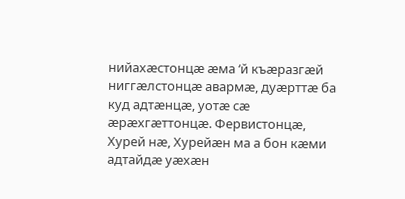нийахӕстонцӕ ӕма ‘й къӕразгӕй ниггӕлстонцӕ авармӕ, дуӕрттӕ ба куд адтӕнцӕ, уотӕ сӕ ӕрӕхгӕттонцӕ. Фервистонцӕ, Хурей нӕ, Хурейӕн ма а бон кӕми адтайдӕ уӕхӕн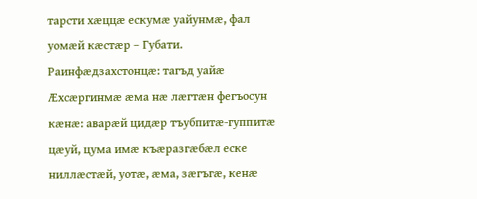тарсти хӕццӕ ескумӕ уайунмӕ, фал уомӕй кӕстӕр – Губати. Раинфӕдзахстонцӕ: тагъд уайӕ Ӕхсӕргинмӕ ӕма нӕ лӕгтӕн фегъосун кӕнӕ: аварӕй цидӕр тъубпитӕ-гуппитӕ цӕуй, цума имӕ къӕразгӕбӕл еске ниллӕстӕй, уотӕ, ӕма, зӕгъгӕ, кенӕ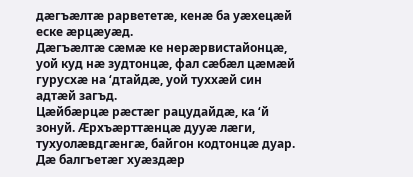дӕгъӕлтӕ рарвететӕ, кенӕ ба уӕхецӕй еске ӕрцӕуӕд.
Дӕгъӕлтӕ сӕмӕ ке нерӕрвистайонцӕ, уой куд нӕ зудтонцӕ, фал сӕбӕл цӕмӕй гурусхӕ на ‘дтайдӕ, уой туххӕй син адтӕй загъд.
Цӕйбӕрцӕ рӕстӕг рацудайдӕ, ка ‘й зонуй. Ӕрхъӕрттӕнцӕ дууӕ лӕги, тухуолӕвдгӕнгӕ, байгон кодтонцӕ дуар. Дӕ балгъетӕг хуӕздӕр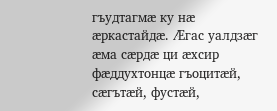гъудтагмӕ ку нӕ ӕркастайдӕ. Ӕгас уалдзӕг ӕма сӕрдӕ ци ӕхсир фӕддухтонцӕ гъоцитӕй, сӕгътӕй, фустӕй,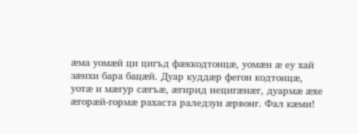ӕма уомӕй ци цигъд фӕккодтонцӕ, уомӕн ӕ еу хай зӕнхи бара бацӕй. Дуар куддӕр фегон кодтонцӕ, уотӕ и мӕгур сӕгъӕ, ӕгирид нецигӕнӕг, дуармӕ ӕхе ӕгорӕй-гормӕ рахаста раледзун ӕрвонг. Фал кӕми!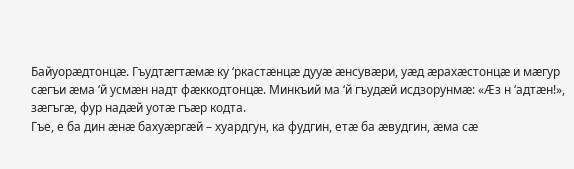Байуорӕдтонцӕ. Гъудтӕгтӕмӕ ку ‘ркастӕнцӕ дууӕ ӕнсувӕри, уӕд ӕрахӕстонцӕ и мӕгур сӕгъи ӕма ‘й усмӕн надт фӕккодтонцӕ. Минкъий ма ‘й гъудӕй исдзорунмӕ: «Ӕз н ‘адтӕн!», зӕгъгӕ, фур надӕй уотӕ гъӕр кодта.
Гъе, е ба дин ӕнӕ бахуӕргӕй – хуардгун, ка фудгин, етӕ ба ӕвудгин, ӕма сӕ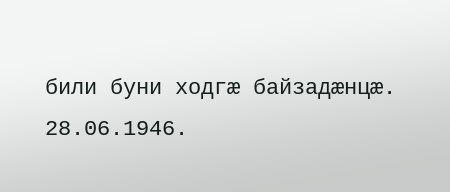били буни ходгӕ байзадӕнцӕ.
28.06.1946.